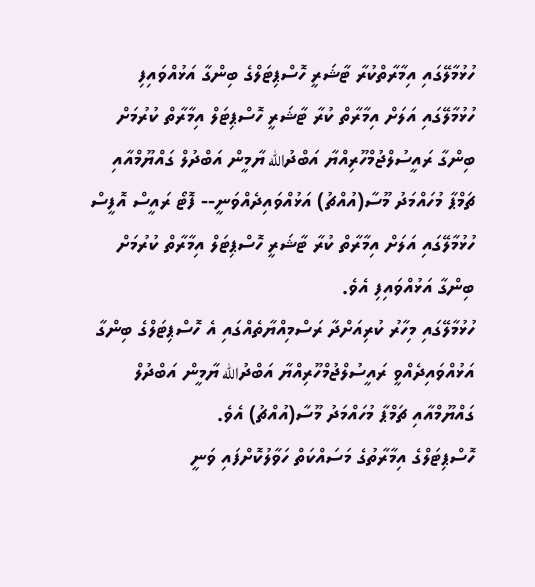ހުޅުމާލޭގައި އިމާރާތްކުރާ ޓާޝަރީ ހޮސްޕިޓަލްގެ ބިންގާ އަޅުއްވައިފި
ހުޅުމާލޭގައި އަލަށް އިމާރާތް ކުރާ ޓާޝަރީ ހޮސްޕިޓަލް އިމާރާތް ކުރުމަށް ބިންގާ ރައީސުލްޖުމްހޫރިއްޔާ އަބްދުالله ޔާމީން އަބްދުލް ގައްޔޫމްއާއި ޗަމްޕާ މުހައްމަދު މޫސާ(އުއްޗު) އަޅުއްވައިދެއްވަނީ-- ފޮޓޯ ރައީސް އޮފީސް
ހުޅުމާލޭގައި އަލަށް އިމާރާތް ކުރާ ޓާޝަރީ ހޮސްޕިޓަލް އިމާރާތް ކުރުމަށް ބިންގާ އަޅުއްވައިފި އެވެ.
ހުޅުމާލޭގައި މިހާރު ކުރިއަށްދާ ރަސްމިއްޔާތެއްގައި އެ ހޮސްޕިޓަލްގެ ބިންގާ އަޅުއްވައިދެއްވީ ރައީސުލްޖުމްހޫރިއްޔާ އަބްދުالله ޔާމީން އަބްދުލް ގައްޔޫމްއާއި ޗަމްޕާ މުހައްމަދު މޫސާ(އުއްޗު) އެވެ.
ހޮސްޕިޓަލްގެ އިމާރާތުގެ މަސައްކަތް ހަވާލުކޮށްފައި ވަނީ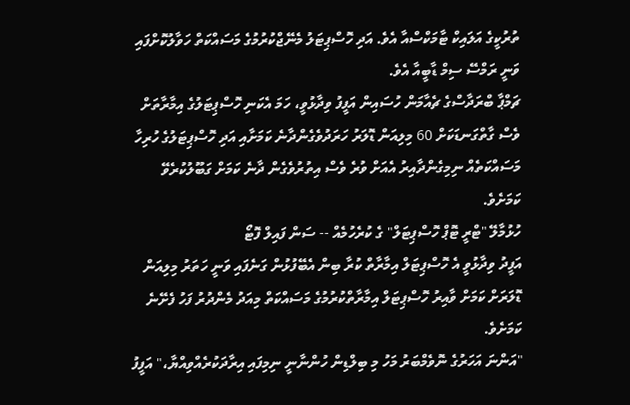ތުރުކީގެ އަލައިކް ޓާމަކްސްއާ އެވެ. އަދި ހޮސްޕިޓަލު މެނޭޖްކުރުމުގެ މަސައްކަތް ހަވާލުކޮށްފައި ވަނީ ރަމްސޭ ސިމް ޑާބީއާ އެވެ.
ޗަމްޕާ ބްރަދާސްގެ ޗެއާމަން ހުސައިން އަފީފު ވިދާޅުވީ، ހަމަ އެކަނި ހޮސްޕިޓަލުގެ އިމާރާތަށް ވެސް ގާތްގަނޑަކަށް 60 މިލިއަން ޑޮލަރު ހަރަދުވެގެންދާނެ ކަމަށާއި އަދި ހޮސްޕިޓަލުގެ ހުރިހާ މަސައްކަތެއް ނިމިގެންދާއިރު އެއަށް ވުރެ ވެސް އިތުރުވެގެން ދާނެ ކަމަށް ގަބޫލުކުރެވޭ ކަމަށެވެ.
ހުޅުމާލޭ "ޓްރީ ޓޮޕް ހޮސްޕިޓަލް" ގެ ކުރެހުމެއް -- ސަން ފައިލް ފޮޓޯ
އަފީދު ވިދާޅުވީ އެ ހޮސްޕިޓަލް އިމާރާތް ކުރާ ބިން އެބޭފުޅުން ގަނެފައި ވަނީ ހަތަރު މިލިއަން ޑޮލަރަށް ކަމަށް ވާއިރު ހޮސްޕިޓަލް އިމާރާތްކުރުމުގެ މަސައްކަތް މިއަދު މެންދުރު ފަހު ފެށޭނެ ކަމަށެވެ.
"އަންނަ އަހަރުގެ ނޮވެމްބަރު މަހު މި ބިލްޑިން ހުންނާނީ ނިމިފައި އިރާދަކުރެއްވިއްޔާ،" އަފީފު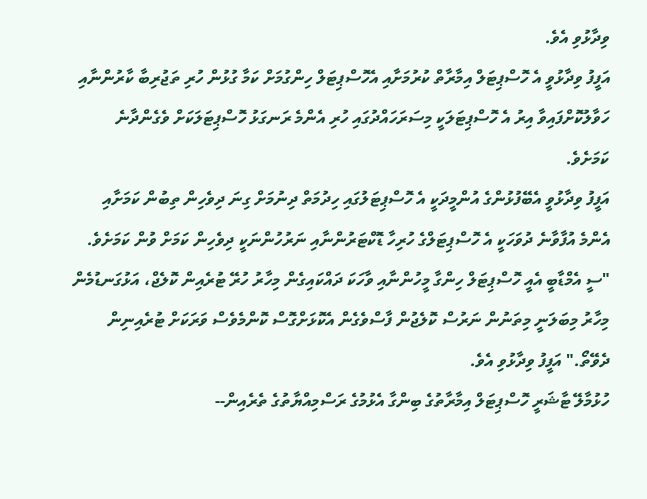ވިދާޅުވި އެވެ.
އަފީފު ވިދާޅުވީ އެ ހޮސްޕިޓަލް އިމާރާތް ކުރުމަށާއި އެހޮސްޕިޓަލް ހިންގުމަށް ކަމާ ގުޅުން ހުރި ތަޖުރިބާ ކާރުންނާއި ހަވާލުކޮށްފައިވާ އިރު އެ ހޮސްޕިޓަލަކީ މިސަރަހައްދުގައި ހުރި އެންމެ ރަނގަޅު ހޮސްޕިޓަލަކަށް ވެގެންދާނެ ކަމަށެވެ.
އަފީފު ވިދާޅުވީ އެބޭފުޅުންގެ އުންމީދަކީ އެ ހޮސްޕިޓަލުގައި ހިދުމަތް ދިނުމަށް ގިނަ ދިވެހިން ތިބުން ކަމަށާއި އެންމެ އުފާވާނެ ދުވަހަކީ އެ ހޮސްޕިޓަލްގެ ހުރިހާ ޑޮކްޓަރުންނާއި ނަރުހުންނަކީ ދިވެހިން ކަމަށް ވުން ކަމަށެވެ.
"ސީ އެމްޑާބީ އެއީ ހޮސްޕިޓަލް ހިންގާ މީހުންނާއި ވާހަކަ ދައްކައިގެން މިހާރު ހުރޭ ޓުރެއިން ކޮލެޖް، އަޅުގަނޑުމެން މިހާރު މިބަލަނީ މިތަނުން ނަރުސް ކޮލެޖުން ފާސްވެގެން އެކޮޅަށްގޮސް ކޮންމެވެސް ވަރަކަށް ޓުރެއިނިން ދެވޭތޯ." އަފީފު ވިދާޅުވި އެވެ.
ހުޅުމާލޭ ޓާޝަރީ ހޮސްޕިޓަލް އިމާރާތުގެ ބިންގާ އެޅުމުގެ ރަސްމިއްޔާތުގެ ތެރެއިން--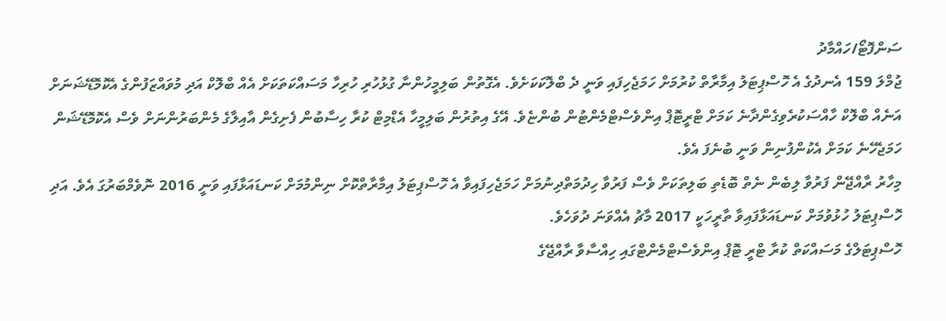ސަންފޮޓޯ/ހައްމާދު
ޖުމްލަ 159 އެނދުގެ އެ ހޮސްޕިޓަލު އިމާރާތް ކުރުމަށް ހަމަޖެހިފައި ވަނީ ދެ ބްލޮކަކަށެވެ. އެގޮތުން ބަލިމީހުންނާ ގުޅުހުރި ހުރިހާ މަސައްކަތަކަށް އެއް ބްލޮކް އަދި މުވައްޒަފުންގެ އެކޮމޮޑޭޝަނަށް އަނެއް ބްލޮކް ހާއްސަކުރެވިގެންދާނެ ކަމަށް ޓްރީޓޮޕް އިންވެސްޓްމެންޓުން ބުންޏެވެ. އޭގެ އިތުރުން ބަލިމީހާ އެޑްމިޓް ކުރާ ހިސާބުން ފެށިގެން އާއިލާގެ މެންބަރުންނަށް ވެސް އެކޮމޮޑޭޝަން ހަމަޖެހޭނެ ކަމަށް އެކުންފުނިން ވަނީ ބުނެފަ އެވެ.
މިހާރު ރާއްޖޭން ފަރުވާ ލިބެން ނެތް ބޮޑެތި ބަލިތަކަށް ވެސް ފަރުވާ ހިދުމަތްދިނުމަށް ހަމަޖެހިފައިވާ އެ ހޮސްޕިޓަލު އިމާރާތްކޮށް ނިންމުމަށް ކަނޑައަޅާފައި ވަނީ 2016 ނޮވެމްބަރުގަ އެވެ. އަދި ހޮސްޕިޓަލު ހުޅުވުމަށް ކަނޑައަޅާފައިވާ ތާރީހަކީ 2017 މާޗު އެއްވަނަ ދުވަހެވެ.
ހޮސްޕިޓަލްގެ މަސައްކަތް ކުރާ ޓްރީ ޓޮޕް އިންވެސްޓްމެންޓްގައި ހިއްސާވާ ރާއްޖޭގެ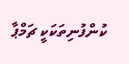ކުންފުނިތަކަކީ ޗަމްޕާ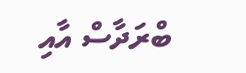ބްރަދާސް އާއި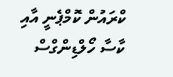ކްރައުން ކޮމްޕެނީ އާއި ކާސާ ހޯލްޑިންގްސް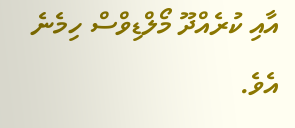އާއި ކުރެއްދޫ މޯލްޑިވްސް ހިމެނެ އެވެ.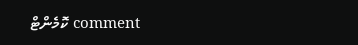comment ކޮމެންޓް